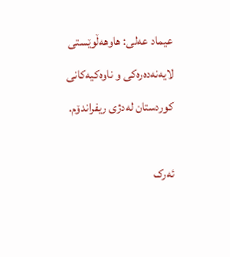عیماد عه‌لی: هاوهه‌ڵوێستی لایه‌نه‌ده‌ره‌كی و ناوه‌كیه‌كانی كوردستان له‌دژی ریفراندۆم.

ئەرک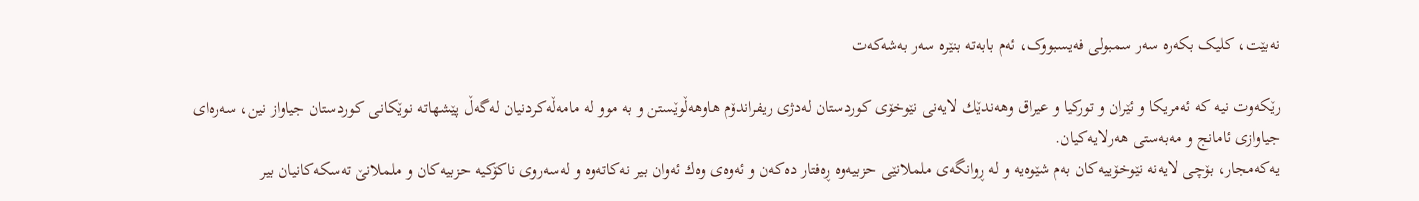نەبێت، کلیک بکەرە سەر سمبولی فەیسبووک، ئەم بابەتە بنێرە سەر بەشەکەت

رێكه‌وت نیه‌ كه‌ ئه‌مریكا و ئێران و توركیا و عیراق وهه‌ندێك لایه‌نی نێوخۆی كوردستان له‌دژی ریفراندۆم هاوهه‌ڵوێستن و به‌ موو له‌ مامه‌ڵه‌كردنیان له‌گه‌ڵ پێشهاته‌ نوێكانی كوردستان جیاواز نین، سه‌ره‌ای جیاوازی ئامانج و مه‌به‌ستی هه‌رلایه‌كیان.
یه‌كه‌مجار، بۆچی لایه‌نه‌ نێوخۆییه‌كان به‌م شێوه‌یه‌ و له‌ ڕوانگه‌ی ململانێی حزبیه‌وه‌ ڕه‌فتار ده‌كه‌ن و ئه‌وه‌ی وه‌ك ئه‌وان بیر نه‌كاته‌وه‌ و له‌سه‌روی ناكۆكیه‌ حزبیه‌كان و ململانێ ته‌سكه‌كانیان بیر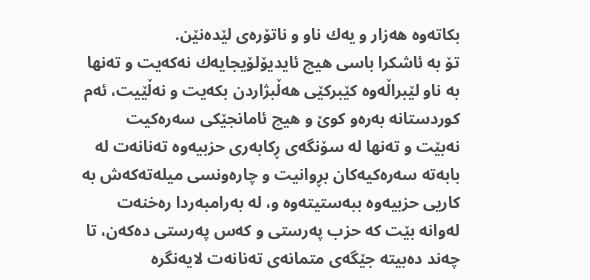بكاته‌وه‌ هه‌زار و یه‌ك ناو و ناتۆره‌ی لێده‌نێن.
تۆ به‌ ئاشكرا باسی هیچ ئایدیۆلۆیجایه‌ك نه‌كه‌یت و ته‌نها به‌ ناو لێبراڵه‌وه‌ كێبركێی هه‌ڵبژاردن بكه‌یت و نه‌ڵێیت، ئه‌م كوردستانه‌ به‌ره‌و كوێ و هیچ ئامانجێكی سه‌ره‌كیت نه‌بێت و ته‌نها له‌ سۆنگه‌ی ڕكابه‌ری حزبیه‌وه‌ ته‌نانه‌ت له‌ بابه‌ته‌ سه‌ره‌كیه‌كان بڕوانیت و چاره‌ونسی میله‌ته‌كه‌ش به‌ كاریی حزبیه‌وه‌ ببه‌ستیته‌وه‌ و، له‌ به‌رامبه‌ردا ره‌خنه‌ت له‌وانه‌ بێت كه‌ حزب په‌رستی و كه‌س په‌رستی ده‌كه‌ن، تا چه‌ند ده‌بیته‌ جێگه‌ی متمانه‌ی ته‌نانه‌ت لایه‌نگره‌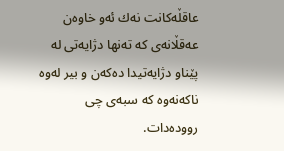عاقڵه‌كانت نه‌ك ئه‌و خاوه‌ن عه‌قڵانه‌ی كه‌ ته‌نها دژایه‌تی له‌ پێناو دژایه‌تیدا ده‌كه‌ن و بیر له‌وه‌ ناكه‌نه‌وه‌ كه‌ سبه‌ی چی رووده‌دات.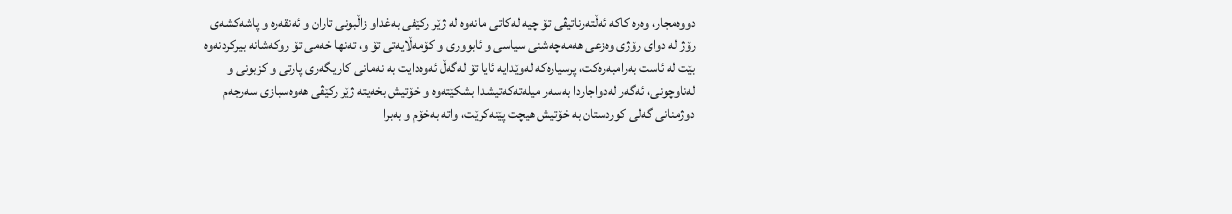دووه‌مجار، وه‌ره‌ كاكه‌ ئه‌ڵته‌رناتیڤی تۆ چیه‌ له‌كاتی مانه‌وه‌ له‌ ژێر ركێفی به‌غداو زاڵبونی تاران و ئه‌نقه‌ره‌ و پاشه‌كشه‌ی رۆژ له‌ دوای رۆژی وه‌زعی هه‌مه‌چه‌شنی سیاسی و ئابووری و كۆمه‌ڵایه‌تی تۆ و، ته‌نها خه‌می تۆ روكه‌شانه‌ بیركردنه‌وه‌ بێت له‌ ئاست به‌رامبه‌ره‌كت، پرسیاره‌كه‌ له‌وێدایه‌ ئایا تۆ له‌گه‌ڵ ئه‌وه‌دایت به‌ نه‌مانی كاریگه‌ری پارتی و كزبونی و له‌ناوچونی، ئه‌گه‌ر له‌دواجاردا به‌سه‌ر میله‌ته‌كه‌تیشدا بشكێته‌وه‌ و خۆتیش بخه‌یته‌ ژێر ركێڤی هه‌وه‌سبازی سه‌رجه‌م دوژمنانی گه‌لی كوردستان به‌ خۆتیش هیچت پێنه‌كرێت، واته‌ به‌خۆم و به‌برا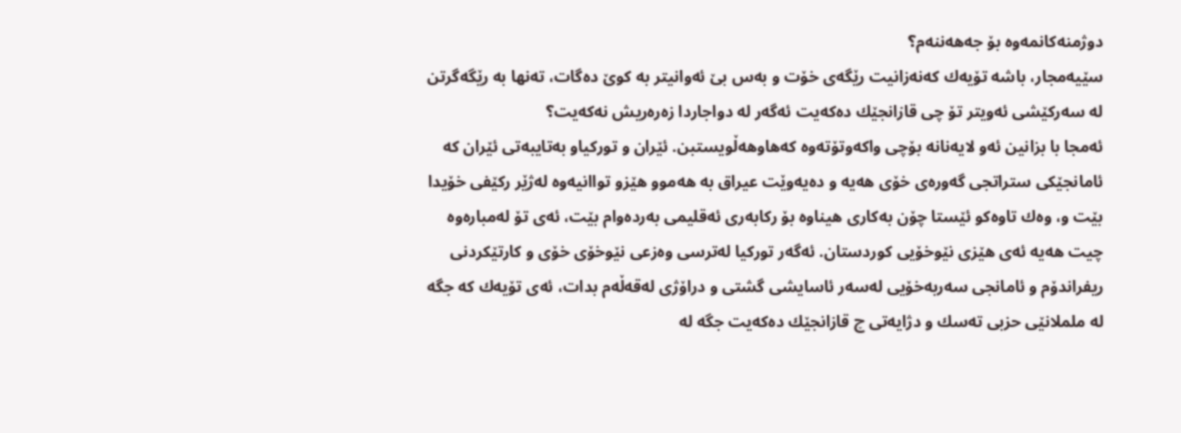دوژمنه‌كانمه‌وه‌ بۆ جه‌هه‌ننه‌م؟
سێیه‌مجار، باشه‌ تۆیه‌ك كه‌نه‌زانیت رێگه‌ی خۆت و به‌س بێ ئه‌وانیتر به‌ كوێ ده‌گات، ته‌نها به‌ رێگه‌گرتن له‌ سه‌ركێشی ئه‌ویتر تۆ چی قازانجێك ده‌كه‌یت ئه‌گه‌ر له‌ دواجاردا زه‌ره‌ریش نه‌كه‌یت؟
ئه‌مجا با بزانین ئه‌و لایه‌نانه‌ بۆچی واكه‌وتۆته‌وه‌ كه‌هاوهه‌ڵویستبن. ئێران و توركیاو به‌تایبه‌تی ئێران كه‌ ئامانجێكی ستراتجی گه‌وره‌ی خۆی هه‌یه‌ و ده‌یه‌وێت عیراق به‌ هه‌موو هێزو تواانیه‌وه‌ له‌ژێر ركێفی خۆیدا بێت و، وه‌ك تاوه‌كو ئێستا چۆن به‌كاری هیناوه‌ بۆ ركابه‌ری ئه‌قلیمی به‌رده‌وام بێت، ئه‌ی تۆ له‌مباره‌وه‌ چیت هه‌یه‌ ئه‌ی هێزی نێوخۆیی كوردستان. ئه‌گه‌ر توركیا له‌ترسی وه‌زعی نێوخۆی خۆی و كارتێكردنی ریفراندۆم و ئامانجی سه‌ربه‌خۆیی له‌سه‌ر ئاسایشی گشتی و دراۆژی له‌قه‌ڵه‌م بدات، ئه‌ی تۆیه‌ك كه‌ جگه‌ له‌ ململانێی حزبی ته‌سك و دژایه‌تی چ قازانجێك ده‌كه‌یت جگه‌ له‌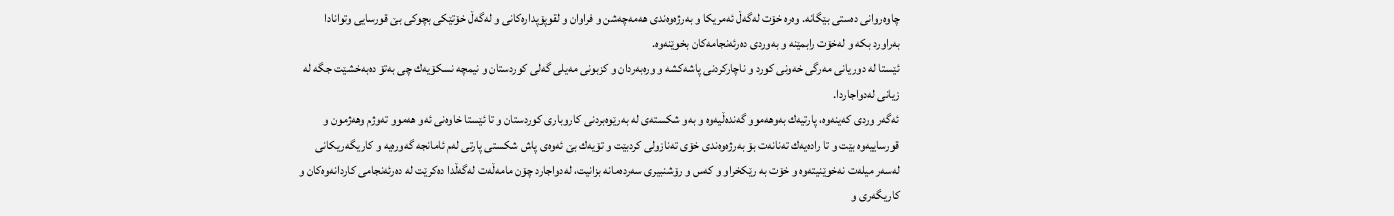چاوه‌روانی ده‌ستی بێگانه‌. وه‌ره‌ خۆت له‌گه‌ڵ ئه‌مریكا و به‌رژه‌وه‌ندی هه‌مه‌چه‌شن و فراوان و لقوپۆپداره‌كانی و له‌گه‌ڵ خۆتێكی بچوكی بێ قورسایی وتوانادا به‌راورد بكه‌ و له‌خۆت رابمێنه‌ و به‌وردی ده‌رئه‌نجامه‌كان بخوێنه‌وه‌.
ئێستا له‌ دوریانی مه‌رگی خه‌ونی كورد و ناچاركردنی پاشه‌كشه‌ و وره‌به‌ردان و كزبونی مه‌یلی گه‌لی كوردستان و نیمچه‌ نسكۆیه‌ك چی به‌تۆ ده‌به‌خشێت جگه‌ له‌ زیانی له‌دواجاردا.
ئه‌گه‌ر وردی كه‌ینه‌وه‌، پارتیه‌ك به‌وهه‌موو گه‌نده‌ڵیه‌وه‌ و به‌و شكسته‌ی له‌ به‌رێوه‌بردنی كاروباری كوردستان و تا ئێستا خاوه‌نی ئه‌و هه‌موو ته‌وژم وهه‌ژمون و قورساییه‌وه‌ بێت و تا راده‌یه‌ك ته‌نانه‌ت بۆ به‌رژه‌وه‌ندی خۆی ته‌نازولی كردبێت و تۆیه‌ك بێ ئه‌وه‌ی پاش شكستی پارتی له‌م ئامانجه‌ گه‌وره‌یه‌ و كاریگه‌ریكانی له‌سه‌ر میله‌ت نه‌خوێنیته‌وه‌ و خۆت به‌ رێكخراو و كه‌س و رۆشنبیری سه‌رده‌مانه‌ بزانیت، له‌دواجارد چۆن مامه‌ڵه‌ت له‌گه‌ڵدا ده‌كرێت له‌ ده‌رئه‌نجامی كاردانه‌وه‌كان و كاریگه‌ری و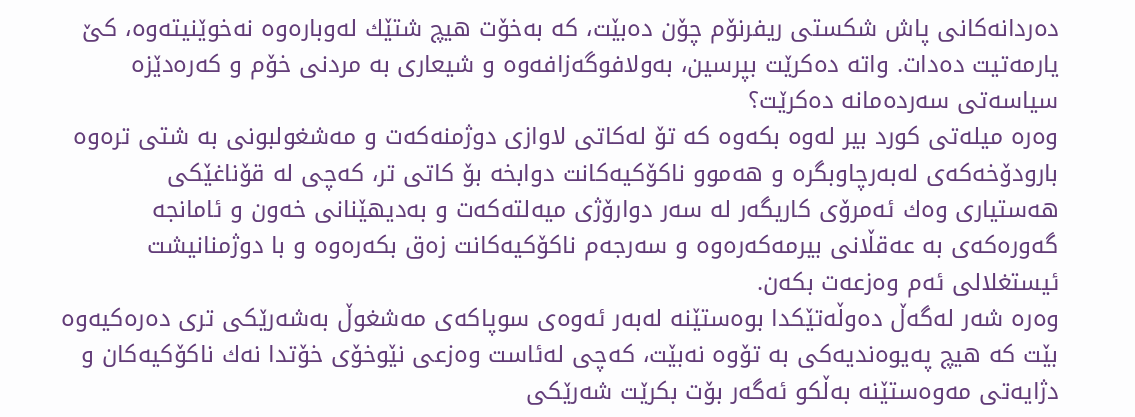ده‌ردانه‌كانی پاش شكستی ریفرنۆم چۆن ده‌بێت، كه‌ به‌خۆت هیچ شتێك له‌وباره‌وه‌ نه‌خوێنیته‌وه‌، كێ یارمه‌تیت ده‌دات. واته‌ ده‌كرێت بپرسین، به‌ولافوگه‌زافه‌وه‌ و شیعاری به‌ مردنی خۆم و كه‌ره‌دێزه‌ سیاسه‌تی سه‌رده‌مانه‌ ده‌كرێت؟
وه‌ره‌ میله‌تی كورد بیر له‌وه‌ بكه‌وه‌ كه‌ تۆ له‌كاتی لاوازی دوژمنه‌كه‌ت و مه‌شغولبونی به‌ شتی تره‌وه‌ بارودۆخه‌كه‌ی له‌به‌رچاوبگره‌ و هه‌موو ناكۆكیه‌كانت دوابخه‌ بۆ كاتی تر، كه‌چی له‌ قۆناغێكی هه‌ستیاری وه‌ك ئه‌مرۆی كاریگه‌ر له‌ سه‌ر دوارۆژی میه‌لته‌كه‌ت و به‌دیهێنانی خه‌ون و ئامانجه‌ گه‌وره‌كه‌ی به‌ عه‌قڵانی بیرمه‌كه‌ره‌وه‌ و سه‌رجه‌م ناكۆكیه‌كانت زه‌ق بكه‌ره‌وه‌ و با دوژمنانیشت ئیستغلالی ئه‌م وه‌زعه‌ت بكه‌ن.
وه‌ره‌ شه‌ر له‌گه‌ڵ ده‌وڵه‌تێكدا بوه‌ستێنه‌ له‌به‌ر ئه‌وه‌ی سوپاكه‌ی مه‌شغوڵ به‌شه‌رێكی تری ده‌ره‌كیه‌وه‌ بێت كه‌ هیچ په‌یوه‌ندیه‌كی به‌ تۆوه‌ نه‌بێت، كه‌چی له‌ئاست وه‌زعی نێوخۆی خۆتدا نه‌ك ناكۆكیه‌كان و دژایه‌تی مه‌وه‌ستێنه‌ به‌ڵكو ئه‌گه‌ر بۆت بكرێت شه‌رێكی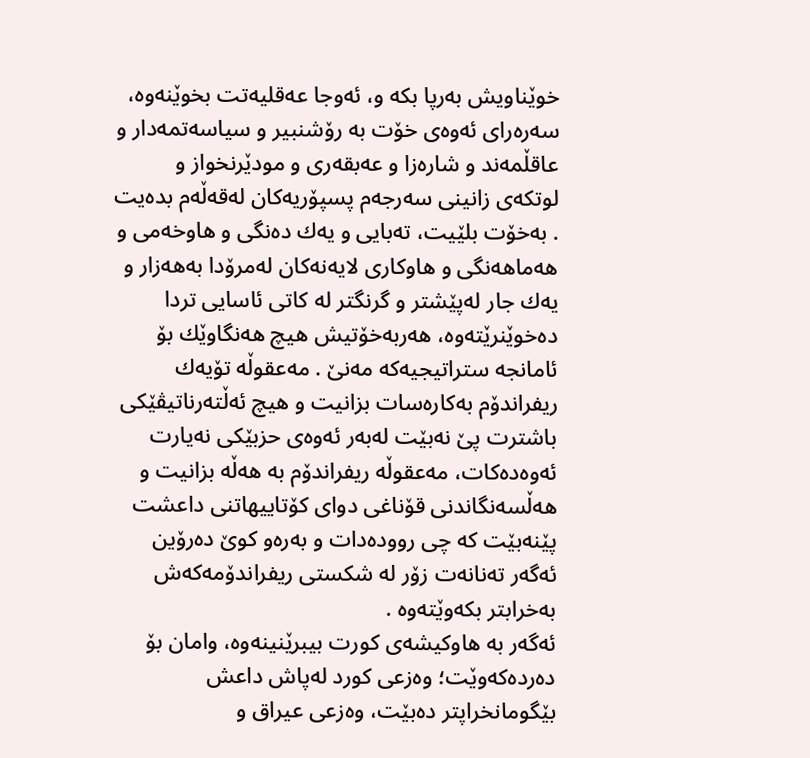خوێناویش به‌رپا بكه‌ و، ئه‌وجا عه‌قلیه‌تت بخوێنه‌وه‌، سه‌ره‌رای ئه‌وه‌ی خۆت به‌ رۆشنبیر و سیاسه‌تمه‌دار و عاقڵمه‌ند و شاره‌زا و عه‌بقه‌ری و مودێرنخواز و لوتكه‌ی زانینی سه‌رجه‌م پسپۆریه‌كان له‌قه‌ڵه‌م بده‌یت . به‌خۆت بلێیت، ته‌بایی و یه‌ك ده‌نگی و هاوخه‌می و هه‌ماهه‌نگی و هاوكاری لایه‌نه‌كان له‌مرۆدا به‌هه‌زار و یه‌ك جار له‌پێشتر و گرنگتر له‌ كاتی ئاسایی تردا ده‌خوێنرێته‌وه‌، هه‌ربه‌خۆتیش هیچ هه‌نگاوێك بۆ ئامانجه‌ ستراتیجیه‌كه‌ مه‌نێ . مه‌عقوڵه‌ تۆیه‌ك ریفراندۆم به‌كاره‌سات بزانیت و هیچ ئه‌ڵته‌رناتیڤێكی باشترت پێ نه‌بێت له‌به‌ر ئه‌وه‌ی حزبێكی نه‌یارت ئه‌وه‌ده‌كات، مه‌عقوڵه‌ ریفراندۆم به‌ هه‌ڵه‌ بزانیت و هه‌ڵسه‌نگاندنی قۆناغی دوای كۆتاییهاتنی داعشت پێنه‌بێت كه‌ چی رووده‌دات و به‌ره‌و كوێ ده‌رۆین ئه‌گه‌ر ته‌نانه‌ت زۆر له‌ شكستی ریفراندۆمه‌كه‌ش به‌خرابتر بكه‌وێته‌وه‌ .
ئه‌گه‌ر به‌ هاوكیشه‌ی كورت بیبرێنینه‌وه‌، وامان بۆ ده‌رده‌كه‌وێت؛ وه‌زعی كورد له‌پاش داعش بێگومانخراپتر ده‌بێت، وه‌زعی عیراق و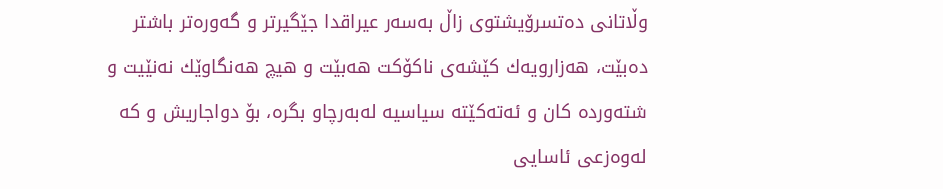وڵاتانی ده‌تسرۆیشتوی زاڵ به‌سه‌ر عیراقدا جێگیرتر و گه‌وره‌تر باشتر ده‌بێت، هه‌زارویه‌ك كێشه‌ی ناكۆكت هه‌بێت و هیچ هه‌نگاوێك نه‌نێیت و شته‌ورده‌ كان و ئه‌ته‌كێته‌ سیاسیه‌ له‌به‌رچاو بگره‌، بۆ دواجاریش و كه‌ له‌وه‌زعی ئاسایی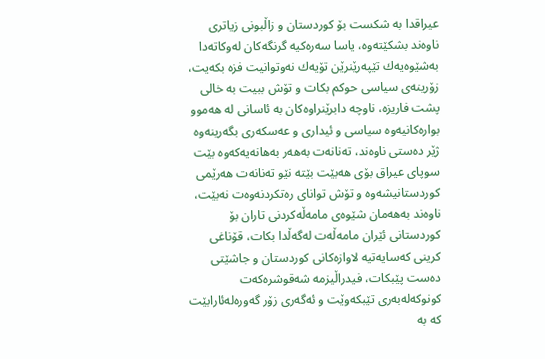عیراقدا به‌ شكست بۆ كوردستان و زاڵبونی زیاتری ناوه‌ند بشكێته‌وه‌، یاسا سه‌ره‌كیه‌ گرنگه‌كان له‌وكاته‌دا به‌شێوه‌یه‌ك تێپه‌رێنرێن تۆیه‌ك نه‌وتوانیت فزه‌ بكه‌یت، زۆرینه‌ی سیاسی حوكم بكات و تۆش ببیت به‌ خالی پشت فاریزه‌، ناوچه‌ دابرێنراوه‌كان به‌ ئاسانی له‌ هه‌موو بواره‌كانیه‌وه‌ سیاسی و ئیداری و عه‌سكه‌ری بگه‌رینه‌وه‌ ژێر ده‌ستی ناوه‌ند، ته‌نانه‌ت به‌هه‌ر به‌هانه‌یه‌كه‌وه‌ بێت سوپای عیراق بۆی هه‌بێت بێته‌ نێو ته‌نانه‌ت هه‌رێمی كوردستانیشه‌وه‌ و تۆش توانای ره‌تكردنه‌وه‌ت نه‌بێت، ناوه‌ند به‌هه‌مان شێوه‌ی مامه‌ڵه‌كردنی تاران بۆ كوردستانی ئێران مامه‌ڵه‌ت له‌گه‌ڵدا بكات، قۆناغی كرینی كه‌سایه‌تیه‌ لاوازه‌كانی كوردستان و جاشێتی ده‌ست پێبكات، فیدراڵیزمه‌ شه‌قوشره‌كه‌ت كونوكه‌له‌به‌ری تێبكه‌وێت و ئه‌گه‌ری زۆر گه‌وره‌له‌ئارابێت كه‌ به‌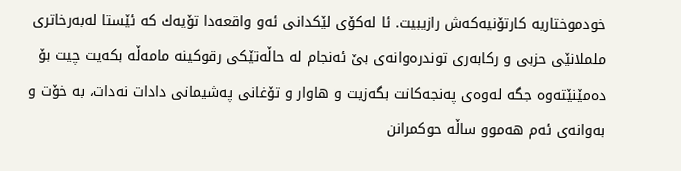خودموختاریه‌ كارتۆنیه‌كه‌ش رازیبیت. ئا له‌كۆی لێكدانی ئه‌و واقعه‌دا تۆیه‌ك كه‌ ئێستا له‌به‌رخاتری ململانێی حزبی و ركابه‌ری توندره‌وانه‌ی بێ ئه‌نجام له‌ حاڵه‌تێكی رقوكینه‌ مامه‌ڵه‌ بكه‌یت چیت بۆ ده‌مێنێته‌وه‌ جگه‌ له‌وه‌ی په‌نجه‌كانت بگه‌زیت و هاوار و تۆغانی په‌شیمانی دادات نه‌دات، به‌ خۆت و به‌وانه‌ی ئه‌م هه‌موو ساڵه‌ حوكمرانن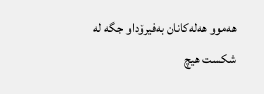هه‌موو هه‌له‌كانان به‌فیرۆداو جگه‌ له‌ شكست هیچ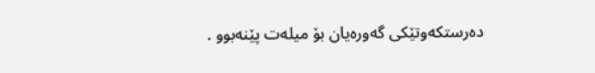ده‌رستكه‌وتێكی گه‌وره‌یان بۆ میله‌ت پێنه‌بوو .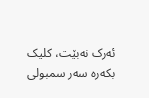ئەرک نەبێت، کلیک بکەرە سەر سمبولی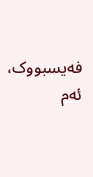فەیسبووک، ئەم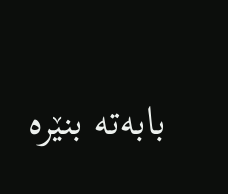بابەتە بنێرە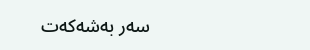سەر بەشەکەت